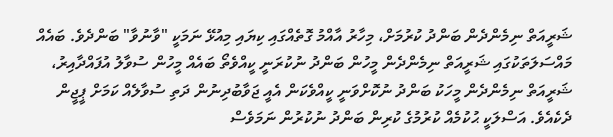ޝަރީއަތް ނިމެންދެން ބަންދު ކުރުމަށް، މިހާރު އާއްމު ގޮތެއްގައި ކިޔައި މިއުޅޭ ނަމަކީ "ވާނުވާ" ބަންދެވެ. ބައެއް މައްސަލަތަކުގައި ޝަރީއަތް ނިމެންދެން މީހުން ބަންދު ނުކުރަނީ ކީއްވެތޯ ބައެއް މީހުން ސުވާލު އުފައްދާއިރު، ޝަރީއަތް ނިމެންދެން މީހަކު ބަންދު ނުކޮށްވަނީ ކީއްވެކަން އެއީ ޖަވާބުދިނުން ދަތި ސުވާލެއް ކަމަށް ޕީޖީން ދެކެއެވެ. އަސްލަކީ ޙުކުމެއް ކުރުމުގެ ކުރިން ބަންދު ނުކުރުން ނަމަވެސް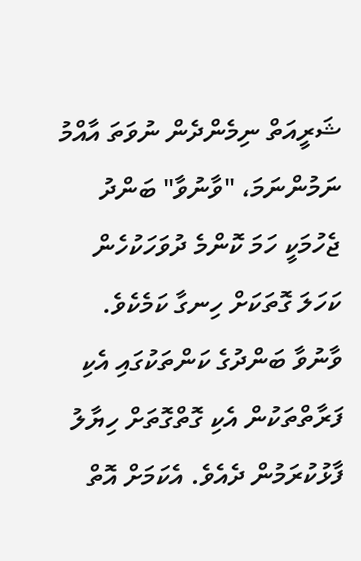ޝަރީއަތް ނިމެންދެން ނުވަތަ އާއްމު ނަމުންނަމަ، "ވާނުވާ" ބަންދު ޖެހުމަކީ ހަމަ ކޮންމެ ދުވަހަކުހެން ކަހަލަ ގޮތަކަށް ހިނގާ ކަމެކެވެ.
ވާނުވާ ބަންދުގެ ކަންތަކުގައި އެކި ފަރާތްތަކުން އެކި ގޮތްގޮތަށް ހިޔާލު ފާޅުކުރަމުން ދެއެވެ. އެކަމަށް އޮތް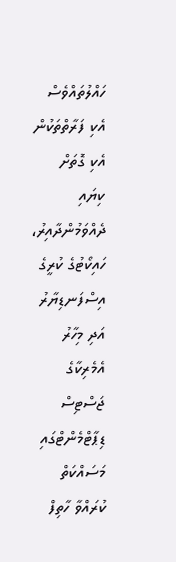ހައްލުތައްވެސް އެކި ފަރާތްތަކުން އެކި ގޮތަށް ކިޔައި ދެއްވަމުންދާއިރު، ހައިކޯޓުގެ ކުރީގެ އިސްފަނޑިޔާރު އަދި މިހާރު އެމެރިކާގެ ޖަސްޓިސް ޑިޕާޓްމެންޓްގައި މަސައްކަތް ކުރައްވާ ހާތިފް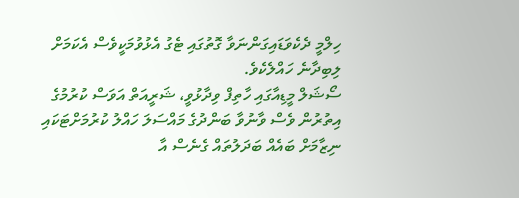ހިލްމީ ދެކެވަޑައިގަންނަވާ ގޮތުގައި ޓެގު އެޅުވުމަކީވެސް އެކަމަށް ލިބިދާނެ ހައްލެކެވެ.
ސޯޝަލް މީޑިއާގައި ހާތިފް ވިދާޅުވީ، ޝަރީއަތް އަވަސް ކުރުމުގެ އިތުރުން ވެސް ވާނުވާ ބަންދުގެ މައްސަލަ ހައްލު ކުރުމަށްޓަކައި ނިޒާމަށް ބައެއް ބަދަލުތައް ގެނެސް އާ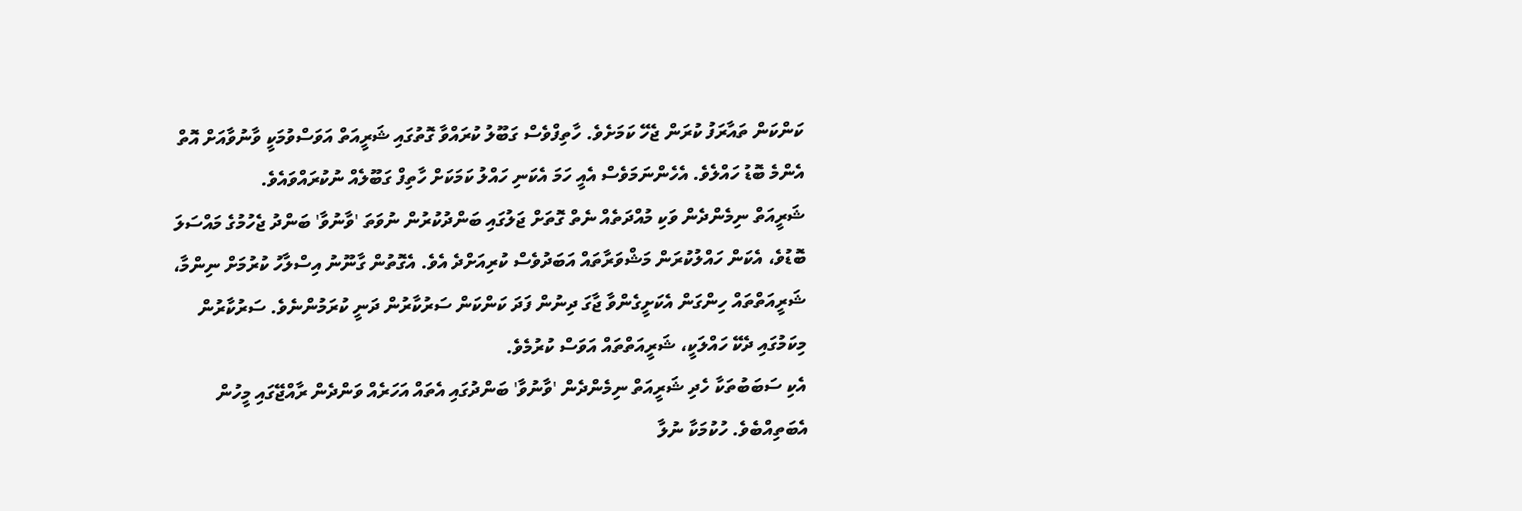ކަންކަން ތައާރަފު ކުރަން ޖެހޭ ކަމަށެވެ. ހާތިފްވެސް ގަބޫލު ކުރައްވާ ގޮތުގައި ޝަރީއަތް އަވަސްވުމަކީ ވާނުވާއަށް އޮތް އެންމެ ބޮޑު ހައްލެވެ. އެހެންނަމަވެސް އެއީ ހަމަ އެކަނި ހައްލު ކަމަކަށް ހާތިފް ގަބޫލެއް ނުކުރައްވައެވެ.
ޝަރީއަތް ނިމެންދެން ވަކި މުއްދަތެއް ނެތް ގޮތަށް ޖަލުގައި ބަންދުކުރުން ނުވަތަ 'ވާނުވާ' ބަންދު ޖެހުމުގެ މައްސަލަ ބޮޑުވެ، އެކަން ހައްލުކުރަން މަޝްވަރާތައް އަބަދުވެސް ކުރިއަށްދެ އެވެ. އެގޮތުން ގާނޫނު އިސްލާހު ކުރުމަށް ނިންމާ، ޝަރީއަތްތައް ހިންގަން އެކަށީގެންވާ ޖާގަ ދިނުން ފަދަ ކަންކަން ސަރުކާރުން ދަނީ ކުރަމުންނެވެ. ސަރުކާރުން މިކަމުގައި ދެކޭ ހައްލަކީ، ޝަރީއަތްތައް އަވަސް ކުރުމެވެ.
އެކި ސަބަބުތަކާ ހެދި ޝަރީއަތް ނިމެންދެން 'ވާނުވާ' ބަންދުގައި އެތައް އަހަރެއް ވަންދެން ރާއްޖޭގައި މީހުން އެބަތިއްބެވެ. ހުކުމަކާ ނުލާ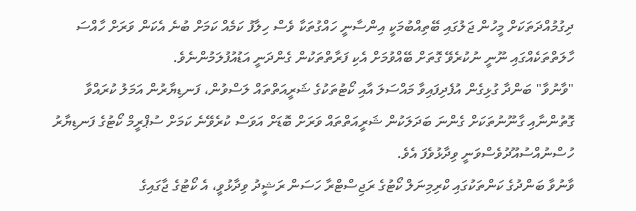ދިގުމުއްދަތަކަށް މީހުން ޖަލުގައި ބޭތިއްބުމަކީ އިންސާނީ ހައްގުތަކާ ވެސް ހިލާފު ކަމެއް ކަމަށް ބުނެ އެކަން ވަރަށް ހާއްސަ ހާލަތްތަކެއްގައި ނޫނީ ނުކުރެވޭ ގޮތަށް ބޭއްވުމަށް އެކި ފަރާތްތަކުން ގެންދަނީ އަޑުއުފުލަމުންނެވެ.
"ވާނުވާ" ބަންދާ ގުޅިގެން އުފެދިފައިވާ މައްސަލަ އާއި ކޯޓުތަކުގެ ޝަރީއަތްތައް ލަސްވުން، ފަނޑިޔާރުން އަމަލު ކުރައްވާ ގޮތުންނާއި ގާނޫނުތަކަށް ގެންނަ ބަދަލަކުން ޝަރީއަތްތައް ވަރަށް ބޮޑަށް އަވަސް ކުރެވޭނެ ކަމަށް ސުޕްރީމް ކޯޓުގެ ފަނޑިޔާރު ހުސްނުއްސުއޫދުވެސްވަނީ ވިދާޅުވެފަ އެވެ.
ވާނުވާ ބަންދުގެ ކަންތަކުގައި ކްރިމިނަލް ކޯޓުގެ ރަޖިސްޓްރާ ހަސަން ރަޝީދު ވިދާޅުވީ، އެ ކޯޓުގެ ޖާގައިގެ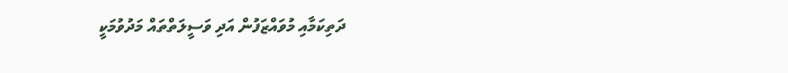ދަތިކަމާއި މުވައްޒަފުން އަދި ވަސީލަތްތައް މަދުވުމަކީ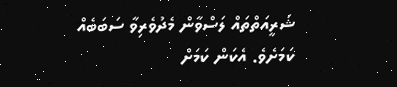ޝަރީއަތްތައް ލަސްވާން މެދުވެރިވާ ސަބަބެއް ކަމަށެވެ. އެކަން ކަމަށް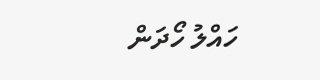ހައްލު ހޯދަން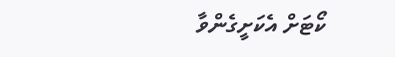ކޯޓަށް އެކަށީގެންވާ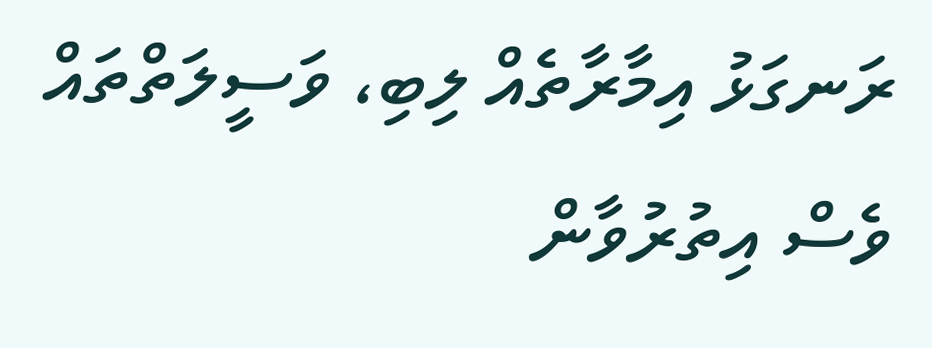ރަނގަޅު އިމާރާތެއް ލިބި، ވަސީލަތްތައް ވެސް އިތުރުވާން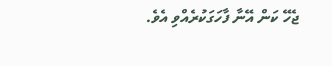ޖެހޭ ކަން އޭނާ ފާހަގަކުރެއްވި އެވެ.